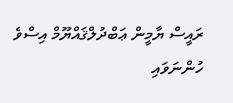ރައީސް ޔާމީން ޢަބްދުލްޤައްޔޫމް އިސްވެ ހުންނަވައި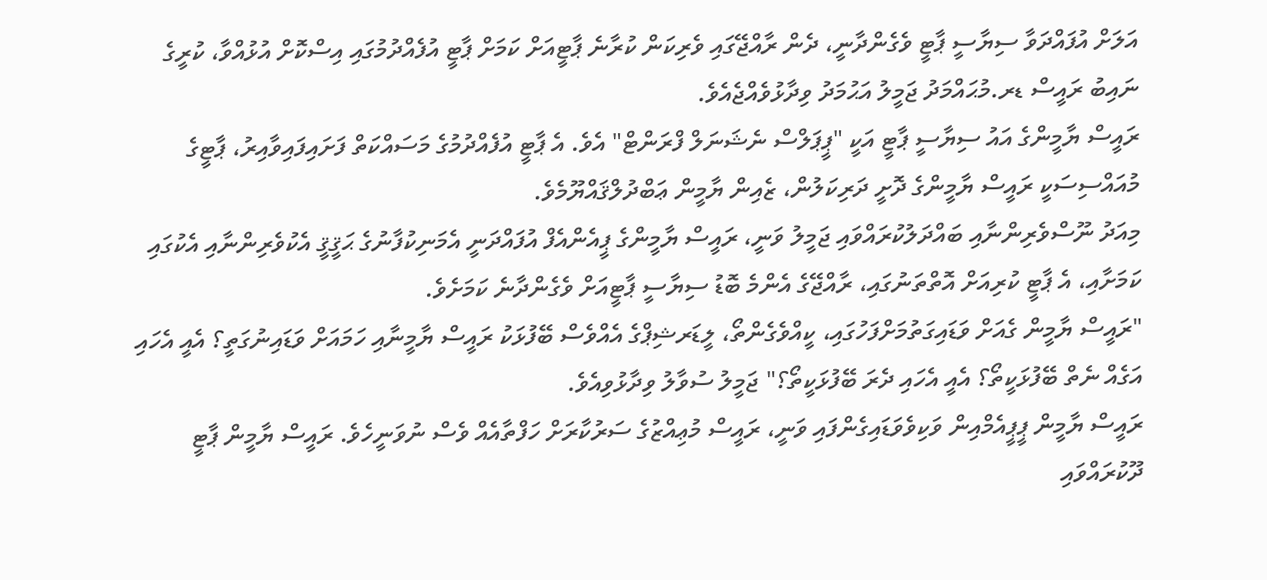އަލަށް އުފައްދަވާ ސިޔާސީ ޕާޓީ ވެގެންދާނީ، ދެން ރާއްޖޭގައި ވެރިކަން ކުރާނެ ޕާޓީއަށް ކަމަށް ޕާޓީ އުފެއްދުމުގައި އިސްކޮށް އުޅުއްވާ، ކުރީގެ ނައިބު ރައީސް ޑރ.މުޙައްމަދު ޖަމީލު އަޙުމަދު ވިދާޅުވެއްޖެއެވެ.
ރައީސް ޔާމީންގެ އައު ސިޔާސީ ޕާޓީ އަކީ "ޕީޕަލްސް ނެޝަނަލް ފްރަންޓް" އެވެ. އެ ޕާޓީ އުފެއްދުމުގެ މަސައްކަތް ފަށައިފައިވާއިރު، ޕާޓީގެ މުއައްސިސަކީ ރައީސް ޔާމީންގެ ދޮށީ ދަރިކަލުން، ޒެއިން ޔާމީން ޢަބްދުލްޤައްޔޫމެވެ.
މިއަދު ނޫސްވެރިންނާއި ބައްދަލުކުރައްވައި ޖަމީލު ވަނީ، ރައީސް ޔާމީންގެ ޕީއެންއެފް އުފައްދަނީ އެމަނިކުފާނުގެ ޙަޤީޤީ އެކުވެރިންނާއި އެކުގައި ކަމަށާއި، އެ ޕާޓީ ކުރިއަށް އޮތްތަނުގައި، ރާއްޖޭގެ އެންމެ ބޮޑު ސިޔާސީ ޕާޓީއަށް ވެގެންދާނެ ކަމަށެވެ.
"ރައީސް ޔާމީން ގެއަށް ވަޑައިގަތުމަށްފަހުގައި، ކީއްވެގެންތޯ، ލީޑަރޝިޕްގެ އެއްވެސް ބޭފުޅަކު ރައީސް ޔާމީނާއި ހަމައަށް ވަޑައިނުގަތީ؟ އެއީ އެހައި އަގެއް ނެތް ބޭފުޅަކީތޯ؟ އެއީ އެހައި ދެރަ ބޭފުޅަކީތޯ؟" ޖަމީލު ސުވާލު ވިދާޅުވިއެވެ.
ރައީސް ޔާމީން ޕީޕީއެމްއިން ވަކިވެވަޑައިގެންފައި ވަނީ، ރައީސް މުޢިއްޒުގެ ސަރުކާރަށް ހަފްތާއެއް ވެސް ނުވަނީހެވެ. ރައީސް ޔާމީން ޕާޓީ ދޫކުރައްވައި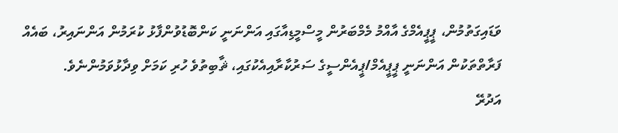ވަޑައިގަތުމުން، ޕީޕީއެމްގެ އާއްމު މެމްބަރުން މީސްމީޑިއާގައި އަންނަނީ ކަންބޮޑުވުންފާޅު ކުރަމުން އަންނައިރު، ބައެއް ފަރާތްތަކުން އަންނަނީ ޕީޕީއެމް/ޕީއެންސީގެ ސަރުކާރާއިއެކުގައި، ޘާބިތުވެ ހުރި ކަމަށް ވިދާޅުވަމުންނެވެ.
އަދުރޭ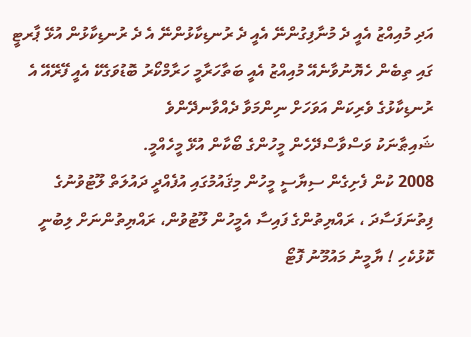އަދި މުއިއްޒު އެއީ ދެ މުނާފިގުންނޭ އެއީ ދެ ރުނޑިކާޅުންނޭ އެ ދެ ރުނޑިކާޅުން އުޅޭ ޕާރޓީ ގައި ތިބެން ހެޔޮނުވާނެއޭ މުއިއްޒު އެއީ ބަތާހަރާމީ ހަރާމްކޯރު ބޮޑުވަގެކޭ އެއީ ފޭރޭއޭ އެ ރުނޑިކާޅުގެ ވެރިކަން އަވަހަށް ނިންމަވާ ދެއްވާނދޭންވެ
ޝައިޠާނަކު ވަސްވާސްދޭހެން މީހުންގެ ބޯކާން އުޅޭ މީހެއްމީ.
2008 ކުން ފެށިގެން ސިޔާސީ މީހުން މިޤައުމުގައި އުފެއްދީ ދައުލަތް ލޫޓުވުނުގެ ފިތުނަފަސާދަ ، ރައްޔިތުންގެ ފައިސާ އެމީހުން ލޫޓުވުން، ރައްޔިތުންނަށް ލިބުނީ ކޮޅުކެހި ! ޔާމީނު މައުމޫނު ފޮޓޯ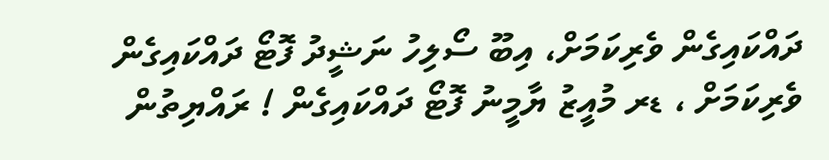ދައްކައިގެން ވެރިކަމަށް، އިބޫ ސޯލިހު ނަޝީދު ފޮޓޯ ދައްކައިގެން ވެރިކަމަށް ، ޑރ މުއީޒު ޔާމީނު ފޮޓޯ ދައްކައިގެން ! ރައްޔިތުން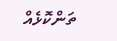ތަންކޮޅެއް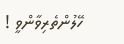ހޭލުންތެރިވާންވީ !